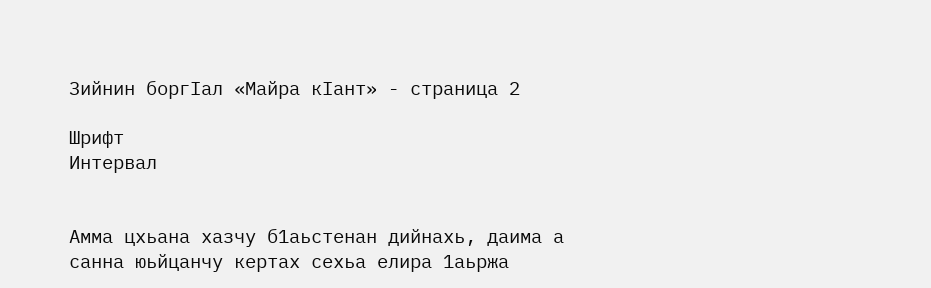Зийнин боргIал «Майра кIант» - страница 2

Шрифт
Интервал


Амма цхьана хазчу б1аьстенан дийнахь, даима а санна юьйцанчу кертах сехьа елира 1аьржа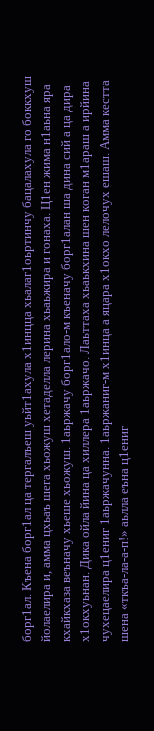борг1ал. Къена борг1ал ца тергалъеш уьйт1ахула х1инцца хьалаг1оьртинчу бацалахула го боккхуш йолаелира и, амма цхьаъ шега хьожуш хетаделла лерина хьаьжира и гонаха. Ц1ен жима н1аьна яра кхайкхаза веъначу хьеше хьожуш. 1аьржачу борг1ало-м къеначу борг1алан ша дина сий а ца дира х1окхуьнан. Дика ойла йина ца хиллера 1аьржачо. Лаьттаха хьаькхина шен коган м1араш а ирйина чухецаелира ц1ениг 1аьржачунна. 1аьржаниг-м х1инца а яцара х1окхо лелочух ешаш. Амма кестта шена «ткъа-ла-а-п!» аьлла еъна ц1ениг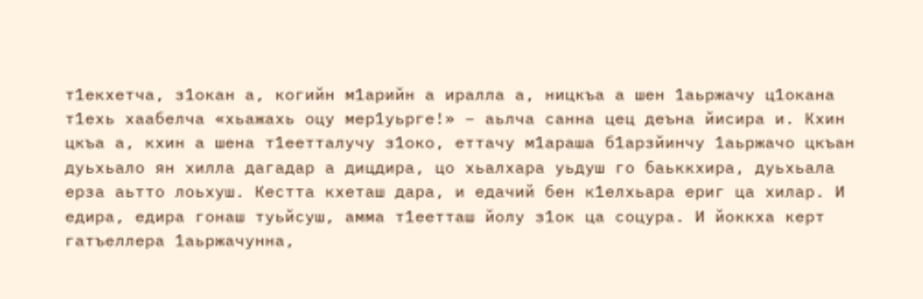т1екхетча, з1окан а, когийн м1арийн а иралла а, ницкъа а шен 1аьржачу ц1окана т1ехь хаабелча «хьажахь оцу мер1уьрге!» – аьлча санна цец деъна йисира и. Кхин цкъа а, кхин а шена т1еетталучу з1око, еттачу м1араша б1арзйинчу 1аьржачо цкъан дуьхьало ян хилла дагадар а дицдира, цо хьалхара уьдуш го баьккхира, дуьхьала ерза аьтто лоьхуш. Кестта кхеташ дара, и едачий бен к1елхьара ериг ца хилар. И едира, едира гонаш туьйсуш, амма т1еетташ йолу з1ок ца соцура. И йоккха керт гатъеллера 1аьржачунна,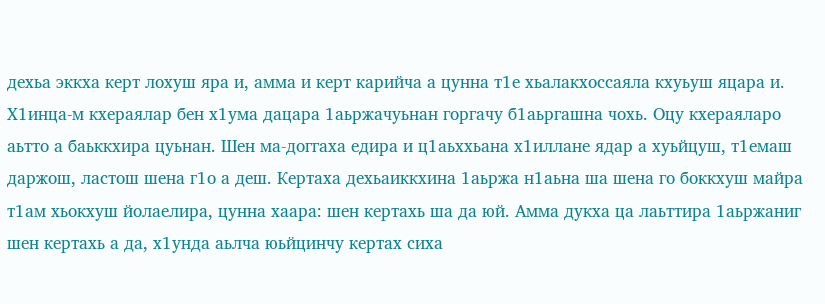дехьа эккха керт лохуш яра и, амма и керт карийча а цунна т1е хьалакхоссаяла кхуьуш яцара и. Х1инца-м кхераялар бен х1ума дацара 1аьржачуьнан горгачу б1аьргашна чохь. Оцу кхераяларо аьтто а баьккхира цуьнан. Шен ма-доггаха едира и ц1аьххьана х1иллане ядар а хуьйцуш, т1емаш даржош, ластош шена г1о а деш. Кертаха дехьаиккхина 1аьржа н1аьна ша шена го боккхуш майра т1ам хьокхуш йолаелира, цунна хаара: шен кертахь ша да юй. Амма дукха ца лаьттира 1аьржаниг шен кертахь а да, х1унда аьлча юьйцинчу кертах сиха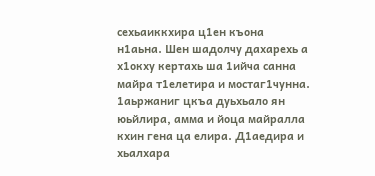сехьаиккхира ц1ен къона н1аьна. Шен шадолчу дахарехь а х1окху кертахь ша 1ийча санна майра т1елетира и мостаг1чунна. 1аьржаниг цкъа дуьхьало ян юьйлира, амма и йоца майралла кхин гена ца елира. Д1аедира и хьалхара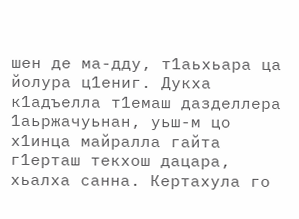шен де ма-дду, т1аьхьара ца йолура ц1ениг. Дукха к1адъелла т1емаш дазделлера 1аьржачуьнан, уьш-м цо х1инца майралла гайта г1ерташ текхош дацара, хьалха санна. Кертахула го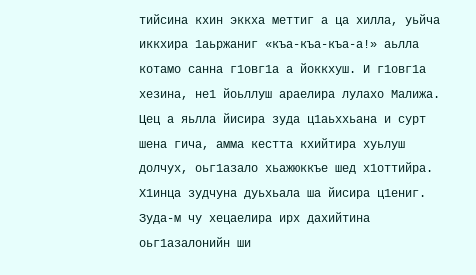тийсина кхин эккха меттиг а ца хилла, уьйча иккхира 1аьржаниг «къа-къа-къа-а!» аьлла котамо санна г1овг1а а йоккхуш. И г1овг1а хезина, не1 йоьллуш араелира лулахо Малижа. Цец а яьлла йисира зуда ц1аьххьана и сурт шена гича, амма кестта кхийтира хуьлуш долчух, оьг1азало хьажюккъе шед х1оттийра. Х1инца зудчуна дуьхьала ша йисира ц1ениг. Зуда-м чу хецаелира ирх дахийтина оьг1азалонийн ши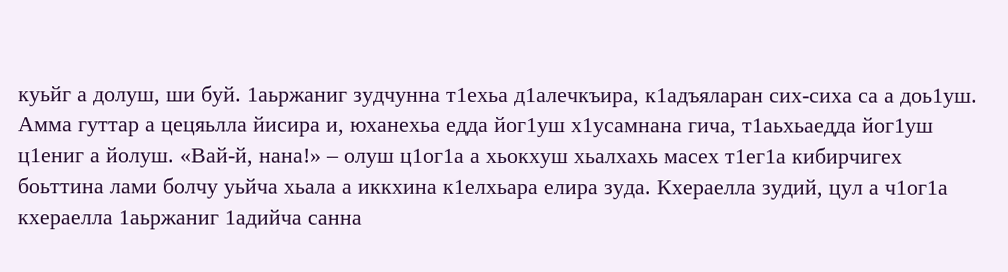куьйг а долуш, ши буй. 1аьржаниг зудчунна т1ехьа д1алечкъира, к1адъяларан сих-сиха са а доь1уш. Амма гуттар а цецяьлла йисира и, юханехьа едда йог1уш х1усамнана гича, т1аьхьаедда йог1уш ц1ениг а йолуш. «Вай-й, нана!» – олуш ц1ог1а а хьокхуш хьалхахь масех т1ег1а кибирчигех боьттина лами болчу уьйча хьала а иккхина к1елхьара елира зуда. Кхераелла зудий, цул а ч1ог1а кхераелла 1аьржаниг 1адийча санна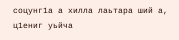соцунг1а а хилла лаьтара ший а, ц1ениг уьйча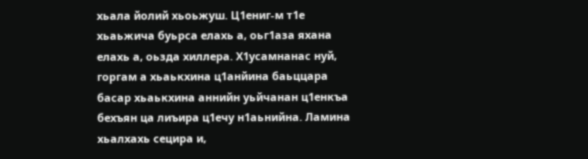хьала йолий хьоьжуш. Ц1ениг-м т1е хьаьжича буьрса елахь а, оьг1аза яхана елахь а, оьзда хиллера. Х1усамнанас нуй, горгам а хьаькхина ц1анйина баьццара басар хьаькхина аннийн уьйчанан ц1енкъа бехъян ца лиъира ц1ечу н1аьнийна. Ламина хьалхахь сецира и,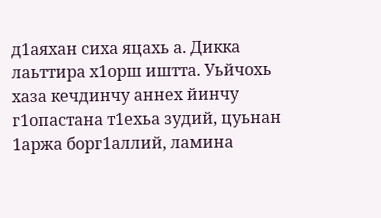д1аяхан сиха яцахь а. Дикка лаьттира х1орш иштта. Уьйчохь хаза кечдинчу аннех йинчу г1опастана т1ехьа зудий, цуьнан 1аржа борг1аллий, ламина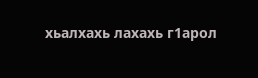хьалхахь лахахь г1арол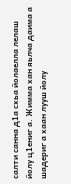салти санна д1а схьа йолаелла лелаш йолу ц1ениг а. Жимма хан яьлча даима а шадериг а хаан лууш йолу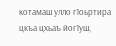котамаш улло г1оьртира цкъа цхьаъ йог1уш,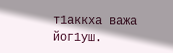т1аккха важа йог1уш.